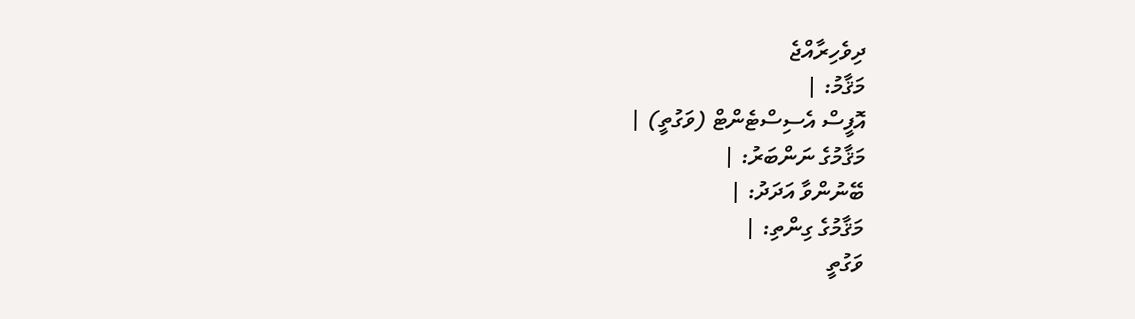ދިވެހިރާއްޖެ
މަޤާމު: |
އޮފީސް އެސިސްޓެންޓް (ވަގުތީ) |
މަޤާމުގެ ނަންބަރު: |
ބޭނުންވާ އަދަދު: |
މަޤާމުގެ ގިންތި: |
ވަގުތީ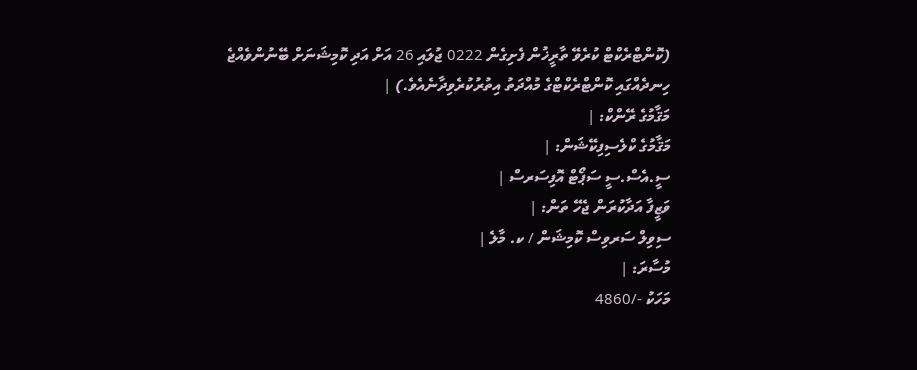(ކޮންޓްރެކްޓް ކުރެވޭ ތާރީޚުން ފެށިގެން 0222 ޖުލައި 26 އަށް އަދި ކޮމިޝަނަށް ބޭނުންވެއްޖެ ހިނދެއްގައި ކޮންޓްރެކްޓްގެ މުއްދަތު އިތުރުކުރެވިދާނެއެވެ.) |
މަޤާމުގެ ރޭންކް: |
މަޤާމުގެ ކްލެސިފިކޭޝަން: |
ސީ.އެސް.ސީ ސަޕޯޓް އޮފިސަރސް |
ވަޒީފާ އަދާކުރަން ޖެހޭ ތަން: |
ސިވިލް ސަރވިސް ކޮމިޝަން / ކ. މާލެ |
މުސާރަ: |
މަހަކު -/4860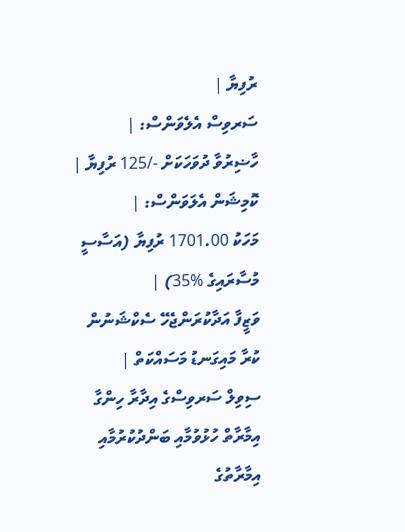ރުފިޔާ |
ސަރވިސް އެލެވަންސް: |
ހާޟިރުވާ ދުވަހަކަށް -/125 ރުފިޔާ |
ކޮމިޝަން އެލަވަންސް: |
މަހަކު 1701.00 ރުފިޔާ (އަސާސީ މުސާރައިގެ %35) |
ވަޒީފާ އަދާކުރަންޖެހޭ ސެކްޝަނުން ކުރާ މައިގަނޑު މަސައްކަތް |
ސިވިލް ސަރވިސްގެ އިދާރާ ހިންގާ އިމާރާތް ހުޅުވުމާއި ބަންދުކުރުމާއި އިމާރާތުގެ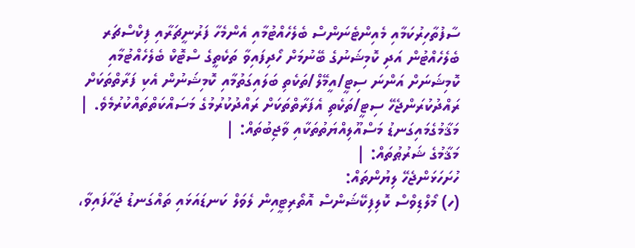ސާފުތާހިރުކަމާއި މެއިންޓެނަންސް ބެލެހެއްޓުމާއި އެންމެހާ ފަރުނީޗަރާއި ފިކްސްޗަރ ބެލެހެއްޓުން އަދި ކޮމިޝަނުގެ ބޭނުމަށް ހޯދިފައިވާ ތަކެތީގެ ސްޓޮކް ބެލެހެއްޓުމާއި ކޮމިޝަނަށް އަންނަ ސިޓީ/އީމޭލް/ތަކެތި ބަލައިގަތުމާއި ކޮމިޝަނުން އެކި ފަރާތްތަކަށް ރައްދުކުރަންޖެހޭ ސިޓީ/ތަކެތި އެފަރާތްތަކަށް ރައްދުކުރުމުގެ މަސައްކަތްތައްކުރުމެވެ. |
މަޤާމުގެމައިގަނޑު މަސްއޫލިއްޔަތުތަކާއި ވާޖިބުތައް: |
މަޤާމުގެ ޝަރުޠުތައް: |
ހުށަހަޅަންޖެހޭ ލިޔުންތައް:
(ހ) މޯލްޑިވްސް ކޮލިފިކޭޝަންސް އޮތޯރިޓީއިން ލެވަލް ކަނޑައަޅައި ތައްގަނޑު ޖަހާފައިވާ،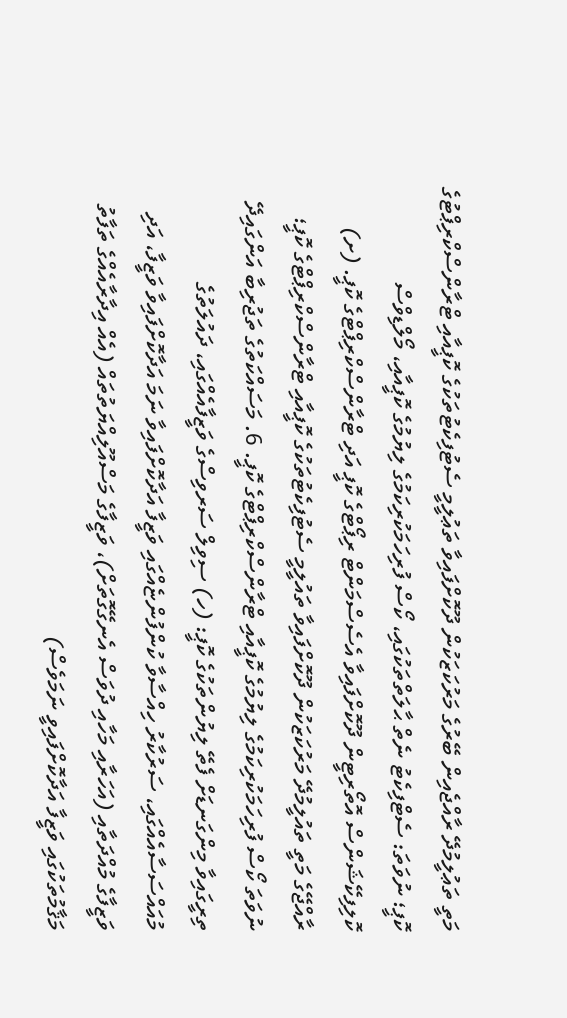މަތީ ތަޢުލީމުދޭ ރާއްޖެއިން ބޭރުގެ މަރުކަޒަކުން ދޫކޮށްފައިވާ ތަޢުލީމީ ސެޓުފިކެޓުތަކުގެ ކޮޕީއާއި ޓްރާންސްކްރިޕްޓުގެ ކޮޕީ؛ ނުވަތަ: ސެޓްފިކެޓު ނެތް ޙާލަތްތަކުގައި، ކޯސް ފުރިހަމަކުރިކަމުގެ ލިޔުމުގެ ކޮޕީއާއި، މޯލްޑިވްސް ކޮލިފިކޭޝަންސް އޮތޯރިޓީން ދޫކޮށްފައިވާ އެސެސްމަންޓް ރިޕޯޓްގެ ކޮޕީ އަދި ޓްރާންސްކްރިޕްޓްގެ ކޮޕީ. (ށ) ރާއްޖޭގެ މަތީ ތައުލީމުދޭ މަރުކަޒަކުން ދޫކޮށްފައިވާ ތައުލީމީ ސެޓުފިކެޓުތަކުގެ ކޮޕީއާއި ޓްރާންސްކްރިޕްޓްގެ ކޮޕީ؛ ނުވަތަ ކޯސް ފުރިހަމަކުރިކަމުގެ ލިޔުމުގެ ކޮޕީއާއި ޓްރާންސްކްރިޕްޓްގެ ކޮޕީ. 6. މަސައްކަތުގެ ތަޖުރިބާ އަންގައިދޭ ތިރީގައިވާ މިންގަނޑަށް ފެތޭ ލިޔުންތަކުގެ ކޮޕީ: (ހ) ސިވިލް ސަރވިސްގެ ވަޒީފާއެއްގައި، ދައުލަތުގެ މުއައްސަސާއެއްގައި، ސަރުކާރު ހިއްސާވާ ކުންފުންޏެއްގައި ވަޒީފާ އަދާކޮށްފައިވާ ނަމަ އަދާކޮށްފައިވާ ވަޒީފާ، އަދި ވަޒީފާގެ މުއްދަތާއި (އަހަރާއި މަހާއި ދުވަސް އެނގޭގޮތަށް)، ވަޒީފާގެ މަސްއޫލިއްޔަތުތައް (އެއް އިދާރާއެއްގެ ތަފާތު މަޤާމުތަކުގައި ވަޒީފާ އަދާކޮށްފައިވީ ނަމަވެސް)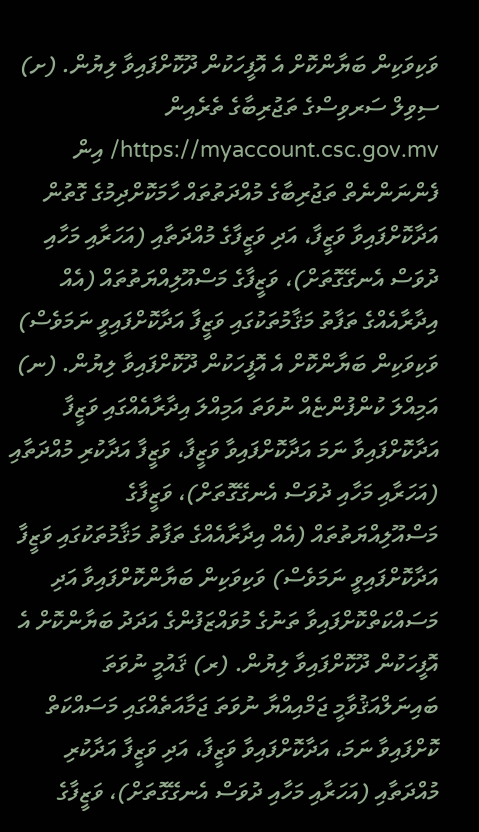ވަކިވަކިން ބަޔާންކޮށް އެ އޮފީހަކުން ދޫކޮށްފައިވާ ލިޔުން. (ށ) ސިވިލް ސަރވިސްގެ ތަޖުރިބާގެ ތެރެއިން https://myaccount.csc.gov.mv/ އިން ފެންނަންނެތް ތަޖުރިބާގެ މުއްދަތުތައް ހާމަކޮށްދިމުގެ ގޮތުން އަދާކޮށްފައިވާ ވަޒީފާ، އަދި ވަޒީފާގެ މުއްދަތާއި (އަހަރާއި މަހާއި ދުވަސް އެނގޭގޮތަށް)، ވަޒީފާގެ މަސްއޫލިއްޔަތުތައް (އެއް އިދާރާއެއްގެ ތަފާތު މަޤާމުތަކުގައި ވަޒީފާ އަދާކޮށްފައިވީ ނަމަވެސް) ވަކިވަކިން ބަޔާންކޮށް އެ އޮފީހަކުން ދޫކޮށްފައިވާ ލިޔުން. (ނ) އަމިއްލަ ކުންފުންޏެއް ނުވަތަ އަމިއްލަ އިދާރާއެއްގައި ވަޒީފާ އަދާކޮށްފައިވާ ނަމަ އަދާކޮށްފައިވާ ވަޒީފާ، ވަޒީފާ އަދާކުރި މުއްދަތާއި (އަހަރާއި މަހާއި ދުވަސް އެނގޭގޮތަށް)، ވަޒީފާގެ މަސްއޫލިއްޔަތުތައް (އެއް އިދާރާއެއްގެ ތަފާތު މަޤާމުތަކުގައި ވަޒީފާ އަދާކޮށްފައިވީ ނަމަވެސް) ވަކިވަކިން ބަޔާންކޮށްފައިވާ އަދި މަސައްކަތްކޮށްފައިވާ ތަނުގެ މުވައްޒަފުންގެ އަދަދު ބަޔާންކޮށް އެ އޮފީހަކުން ދޫކޮށްފައިވާ ލިޔުން. (ރ) ޤައުމީ ނުވަތަ ބައިނަލްއަޤުވާމީ ޖަމްއިއްޔާ ނުވަތަ ޖަމާއަތެއްގައި މަސައްކަތް ކޮށްފައިވާ ނަމަ، އަދާކޮށްފައިވާ ވަޒީފާ، އަދި ވަޒީފާ އަދާކުރި މުއްދަތާއި (އަހަރާއި މަހާއި ދުވަސް އެނގޭގޮތަށް)، ވަޒީފާގެ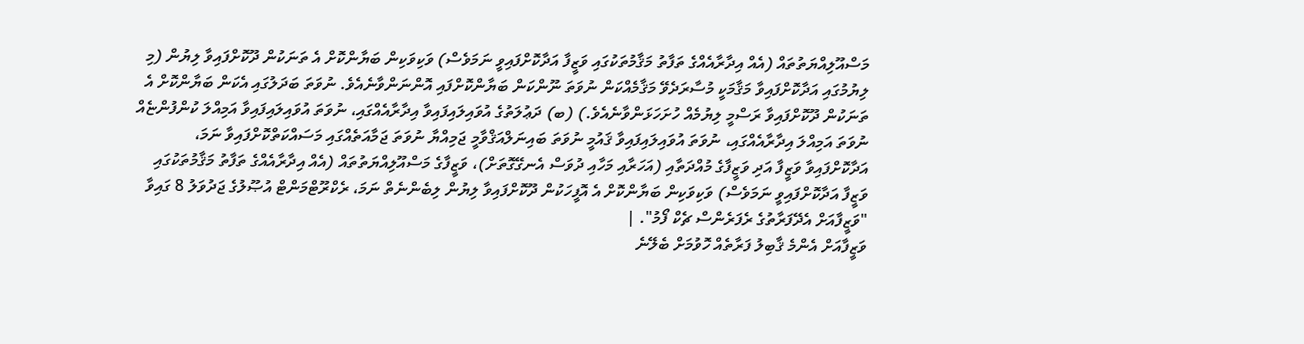މަސްއޫލިއްޔަތުތައް (އެއް އިދާރާއެއްގެ ތަފާތު މަޤާމުތަކުގައި ވަޒީފާ އަދާކޮށްފައިވީ ނަމަވެސް) ވަކިވަކިން ބަޔާންކޮށް އެ ތަނަކުން ދޫކޮށްފައިވާ ލިޔުން (މި ލިޔުމުގައި އަދާކޮށްފައިވާ މަޤާމަކީ މުސާރަދެވޭ މަޤާމެއްކަން ނުވަތަ ނޫންކަން ބަޔާންކޮށްފައި އޮންނަންވާނެއެވެ. ނުވަތަ ބަދަލުގައި އެކަން ބަޔާންކޮށް އެ ތަނަކުން ދޫކޮށްފައިވާ ރަސްމީ ލިޔުމެއް ހުށަހަޅަންވާނެއެވެ.) (ބ) ދަޢުލަތުގެ އުވައިލައިފައިވާ އިދާރާއެއްގައި، ނުވަތަ އުވައިލައިފައިވާ އަމިއްލަ ކުންފުންޏެއް ނުވަތަ އަމިއްލަ އިދާރާއެއްގައި، ނުވަތަ އުވައިލައިފައިވާ ޤައުމީ ނުވަތަ ބައިނަލްއަޤްވާމީ ޖަމިއްޔާ ނުވަތަ ޖަމާއަތެއްގައި މަސައްކަތްކޮށްފައިވާ ނަމަ، އަދާކޮށްފައިވާ ވަޒީފާ އަދި ވަޒީފާގެ މުއްދަތާއި (އަހަރާއި މަހާއި ދުވަސް އެނގޭގޮތަށް)، ވަޒީފާގެ މަސްއޫލިއްޔަތުތައް (އެއް އިދާރާއެއްގެ ތަފާތު މަޤާމުތަކުގައި ވަޒީފާ އަދާކޮށްފައިވީ ނަމަވެސް) ވަކިވަކިން ބަޔާންކޮށް އެ އޮފީހަކުން ދޫކޮށްފައިވާ ލިޔުން ލިބެންނެތް ނަމަ، ރެކްރޫޓްމަންޓް އުޞޫލުގެ ޖަދުވަލު 8 ގައިވާ "ވަޒީފާއަށް އެދޭފަރާތުގެ ރެފަރެންސް ޗެކް ފޯމު". |
ވަޒީފާއަށް އެންމެ ޤާބިލު ފަރާތެއް ހޮވުމަށް ބެލޭނެ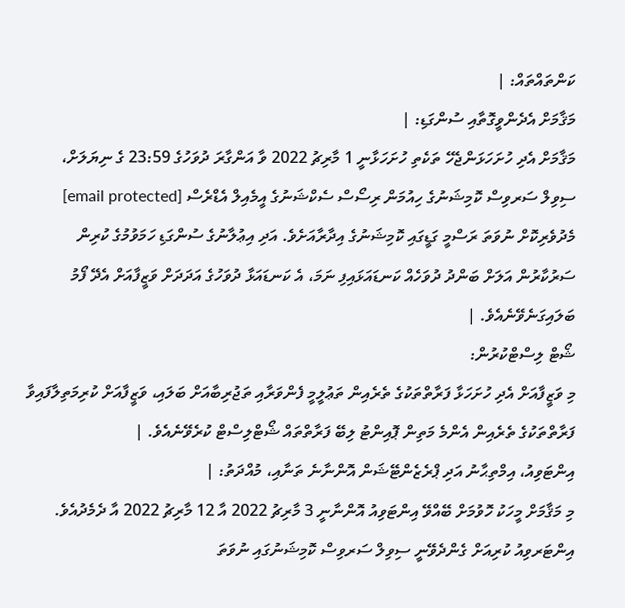ކަންތައްތައް: |
މަޤާމަށް އެދެންވީގޮތާއި ސުންގަޑި: |
މަޤާމަށް އެދި ހުށަހަޅަންޖެހޭ ތަކެތި ހުށަހަޅާނީ 1 މާރިޗު 2022 ވާ އަންގާރަ ދުވަހުގެ 23:59 ގެ ނިޔަލަށް، ސިވިލް ސަރވިސް ކޮމިޝަނުގެ ހިއުމަން ރިސޯސް ސެކްޝަނުގެ އީމެއިލް އެޑްރެސް [email protected] މެދުވެރިކޮށް ނުވަތަ ރަސްމީ ގަޑީގައި ކޮމިޝަނުގެ އިދާރާއަށެވެ. އަދި އިޢުލާނުގެ ސުންގަޑި ހަމަވުމުގެ ކުރިން ސަރުކާރުން އަލަށް ބަންދު ދުވަހެއް ކަނޑައަޅައިފި ނަމަ، އެ ކަނޑައަޅާ ދުވަހުގެ އަދަދަށް ވަޒީފާއަށް އެދޭ ފޯމު ބަލައިގަނެވޭނެއެވެ. |
ޝޯޓް ލިސްޓްކުރުން:
މި ވަޒީފާއަށް އެދި ހުށަހަޅާ ފަރާތްތަކުގެ ތެރެއިން ތަޢުލީމީ ފެންވަރާއި ތަޖުރިބާއަށް ބަލައި، ވަޒީފާއަށް ކުރިމަތިލާފައިވާ ފަރާތްތަކުގެ ތެރެއިން އެންމެ މަތިން ޕޮއިންޓު ލިބޭ ފަރާތްތައް ޝޯޓްލިސްޓް ކުރެވޭނެއެވެ. |
އިންޓަވިއު، އިމްތިޙާނު އަދި ޕްރެޒެންޓޭޝަން އޮންނާނެ ތަނާއި، މުއްދަތު: |
މި މަޤާމަށް މީހަކު ހޮވުމަށް ބޭއްވޭ އިންޓަވިއު އޮންނާނީ 3 މާރިޗު 2022 އާ 12 މާރިޗު 2022 އާ ދެމެދުއެވެ. އިންޓަރވިއު ކުރިއަށް ގެންދެވޭނީ ސިވިލް ސަރވިސް ކޮމިޝަނުގައި ނުވަތަ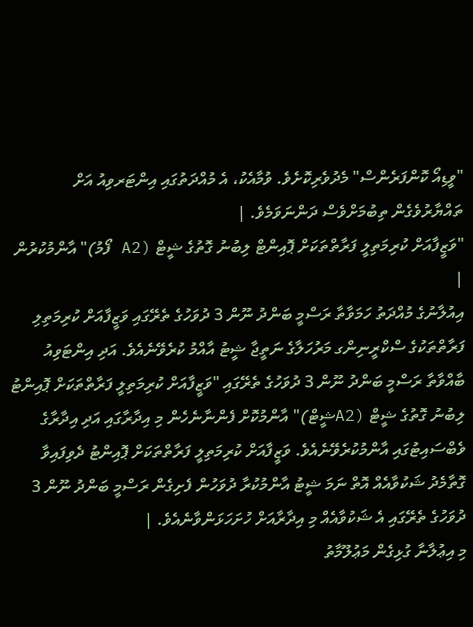"ވީޑިއޯ ކޮންފަރެންސް" މެދުވެރިކޮށެވެ. ވުމާއެކު، އެ މުއްދަތުގައި އިންޓަރވިއު އަށް ތައްޔާރުވެގެން ތިބުމަށްވެސް ދަންނަވަމެވެ. |
"ވަޒީފާއަށް ކުރިމަތިލީ ފަރާތްތަކަށް ޕޮއިންޓް ލިބުނު ގޮތުގެ ޝީޓް (A2 ފޯމު)" އާންމުކުރުން |
އިއުލާނުގެ މުއްދަތު ހަމަވާތާ ރަސްމީ ބަންދު ނޫން 3 ދުވަހުގެ ތެރޭގައި ވަޒީފާއަށް ކުރިމަތިލި ފަރާތްތަކުގެ ސްކްރީނިންގ މަރުހަލާގެ ނަތީޖާ ޝީޓު އާއްމު ކުރެވޭނެއެވެ. އަދި އިންޓަވިއު ބާއްވާތާ ރަސްމީ ބަންދު ނޫން 3 ދުވަހުގެ ތެރޭގައި "ވަޒީފާއަށް ކުރިމަތިލީ ފަރާތްތަކަށް ޕޮއިންޓު ލިބުނު ގޮތުގެ ޝީޓް (A2ޝީޓް)" އާންމުކޮށް ފެންނާނެހެން މި އިދާރާގައި އަދި އިދާރާގެ ވެބްސައިޓުގައި އާންމުކުރެވޭނެއެވެ. ވަޒީފާއަށް ކުރިމަތިލީ ފަރާތްތަކަށް ޕޮއިންޓު ދެވިފައިވާ ގޮތާމެދު ޝަކުވާއެއް އޮތް ނަމަ ޝީޓު އާންމުކުރާ ދުވަހުން ފެށިގެން ރަސްމީ ބަންދު ނޫން 3 ދުވަހުގެ ތެރޭގައި އެ ޝަކުވާއެއް މި އިދާރާއަށް ހުށަހަޅަންވާނެއެވެ. |
މި އިޢުލާނާ ގުޅިގެން މަޢުލޫމާތު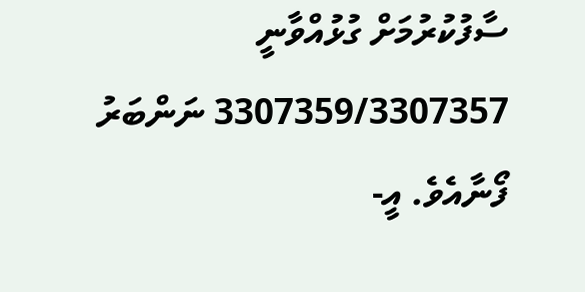ސާފުކުރުމަށް ގުޅުއްވާނީ 3307359/3307357 ނަންބަރު ފޯނާއެވެ. އީ-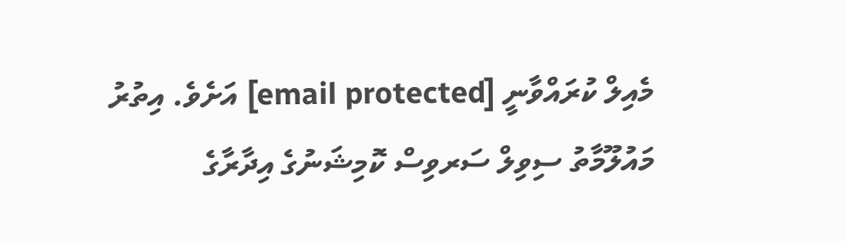މެއިލް ކުރައްވާނީ [email protected] އަށެވެ. އިތުރު މައުލޫމާތު ސިވިލް ސަރވިސް ކޮމިޝަނުގެ އިދާރާގެ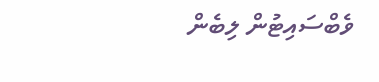ވެބްސައިޓުން ލިބެން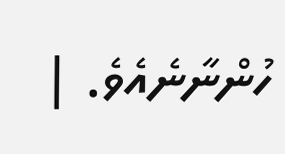ހުންނާނެއެވެ. |